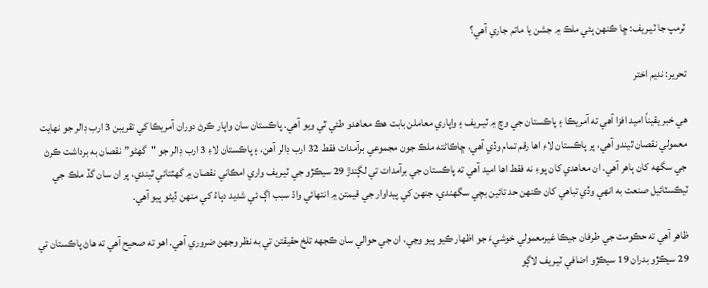ٽرمپ جا ٽيـريف: ڇا ڪنهن ٻئي ملڪ ۾ جشن يا ماتم جاري آهي؟

تحرير: نديم اختر

هي خبر يقيناً اميد افزا آهي ته آمريڪا ۽ پاڪستان جي وچ ۾ ٽيـريف ۽ واپاري معاملن بابت هڪ معاهدو طئي ٿي ويو آهي. پاڪستان سان واپار ڪرڻ دوران آمريڪا کي تقريبن 3 ارب ڊالر جو نهايت معمولي نقصان ٿيندو آهي، پر پاڪستان لاءِ اها رقم تمام وڏي آهي، ڇاڪاڻته ملڪ جون مجموعي برآمدات فقط 32 ارب ڊالر آهن، ۽ پاڪستان لاءِ 3 ارب ڊالر جو "گهڻو” نقصان به برداشت ڪرڻ جي سگهه کان ٻاهر آهي. ان معاهدي کان پوءِ نه فقط اها اميد آهي ته پاڪستان جي برآمدات تي لڳندڙ 29 سيڪڙو جي ٽيـريف واري امڪاني نقصان ۾ گهٽتائي ٿيندي، پر ان سان گڏ ملڪ جي ٽيڪسٽائيل صنعت به انهي وڏي تباهي کان ڪنهن حد تائين بچي سگهندي، جنهن کي پيداوار جي قيمتن ۾ انتهائي واڌ سبب اڳ ئي شديد دٻاءُ کي منهن ڏيڻو پيو آهي.

ظاهر آهي ته حڪومت جي طرفان جيڪا غيرمعمولي خوشيءَ جو اظهار ڪيو پيو وڃي، ان جي حوالي سان ڪجهه تلخ حقيقتن تي به نظر وجهڻ ضروري آهي. اهو ته صحيح آهي ته هاڻ پاڪستان تي 29 سيڪڙو بدران 19 سيڪڙو اضافي ٽيـريف لاڳو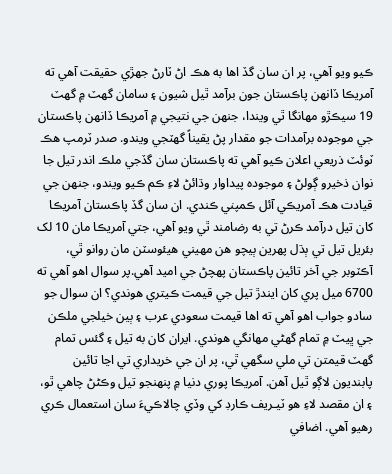ڪيو ويو آهي، پر ان سان گڏ اها به هڪ اڻ ٽارڻ جهڙي حقيقت آهي ته آمريڪا ڏانهن پاڪستان جون برآمد ٿيل شيون ۽ سامان گهٽ ۾ گهٽ 19 سيڪڙو مهانگا ٿي ويندا، جنهن جي نتيجي ۾ آمريڪا ڏانهن پاڪستان جي موجوده برآمدات جو مقدار پڻ يقيناً گهٽجي ويندو. صدر ٽرمپ هڪ ٽوئٽ ذريعي اعلان ڪيو آهي ته پاڪستان سان گڏجي ملڪ اندر تيل جا نوان ذخيرو ڳولڻ ۽ موجوده پيداوار وڌائڻ لاءِ ڪم ڪيو ويندو، جنهن جي قيادت هڪ آمريڪي آئل ڪمپني ڪندي. ان سان گڏ پاڪستان آمريڪا کان تيل درآمد ڪرڻ تي به رضامند ٿي ويو آهي، جتي آمريڪا مان 10 لک بئريل تيل تي ٻڌل پهرين ٻيچو هن مهيني هيئوسٽن مان روانو ٿي، آڪٽوبر جي آخر تائين پاڪستان پهچڻ جي اميد آهي.پر سوال اهو آهي ته 6700 ميل پري کان ايندڙ تيل جي قيمت ڪيتري هوندي؟ ان سوال جو سادو جواب اهو آهي ته اها قيمت سعودي عرب ۽ ٻين خيلجي ملڪن جي ڀيٽ ۾ تمام گهڻي مهانگي هوندي. ايران کان به تيل ۽ گئس تمام گهٽ قيمتن تي ملي سگهي ٿي، پر ان جي خريداري تي اڃا تائين پابنديون لاڳو ٿيل آهن. آمريڪا پوري دنيا ۾ پنهنجو تيل وڪڻڻ چاهي ٿو، ۽ ان مقصد لاءِ هو ٽيـريف ڪارڊ کي وڏي چالاڪيءَ سان استعمال ڪري رهيو آهي. اضافي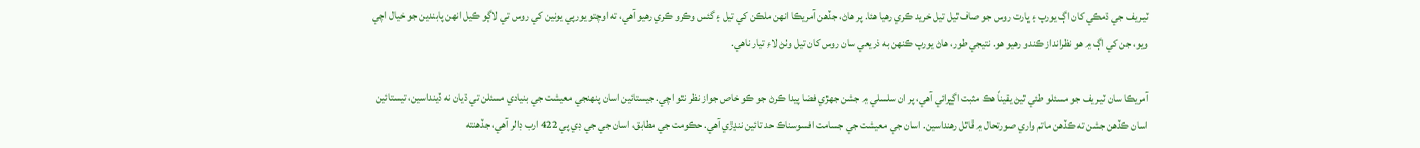ٽيـريف جي ڌمڪي کان اڳ يورپ ۽ ڀارت روس جو صاف ٿيل تيل خريد ڪري رهيا هئا. پر هاڻ، جڏهن آمريڪا انهن ملڪن کي تيل ۽ گئس وڪرو ڪري رهيو آهي، ته اوچتو يورپي يونين کي روس تي لاڳو ڪيل انهن پابندين جو خيال اچي ويو، جن کي اڳ ۾ هو نظرانداز ڪندو رهيو هو. نتيجي طور، هاڻ يورپ ڪنهن به ذريعي سان روس کان تيل وٺڻ لاءِ تيار ناهي.

آمريڪا سان ٽيـريف جو مسئلو طئي ٿيڻ يقيناً هڪ مثبت اڳڀرائي آهي، پر ان سلسلي ۾ جشن جهڙي فضا پيدا ڪرڻ جو ڪو خاص جواز نظر نٿو اچي. جيستائين اسان پنهنجي معيشت جي بنيادي مسئلن تي ڌيان نه ڏينداسين، تيستائين اسان ڪڏهن جشن ته ڪڏهن ماتم واري صورتحال ۾ ڦاٿل رهنداسين. اسان جي معيشت جي جسامت افسوسناڪ حد تائين ننڍڙي آهي. حڪومت جي مطابق، اسان جي جي ڊي پي 422 ارب ڊالر آهي، جڏهنته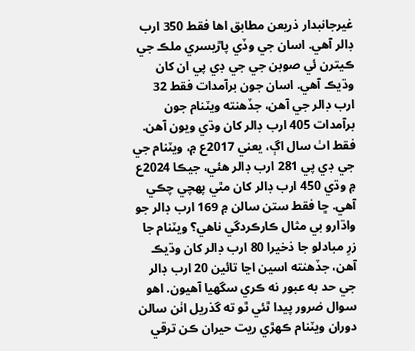غيرجانبدار ذريعن مطابق اها فقط 350 ارب ڊالر آهي. اسان جي وڏي پاڙيسري ملڪ جي ڪيترن ئي صوبن جي جي ڊي پي ان کان وڌيڪ آهي. اسان جون برآمدات فقط 32 ارب ڊالر جي آهن، جڏهنته ويٽنام جون برآمدات 405 ارب ڊالر کان وڌي ويون آهن. فقط اٺ سال اڳ، يعني 2017ع ۾، ويٽنام جي جي ڊي پي 281 ارب ڊالر هئي، جيڪا 2024ع ۾ وڌي 450 ارب ڊالر کان مٿي پهچي چڪي آهي. ڇا فقط ستن سالن ۾ 169 ارب ڊالر جو واڌارو بي مثال ڪارڪردگي ناهي؟ ويٽنام جا زرِ مبادلو جا ذخيرا 80 ارب ڊالر کان وڌيڪ آهن، جڏهنته اسين اڃا تائين 20 ارب ڊالر جي حد به عبور نه ڪري سگهيا آهيون. اهو سوال ضرور پيدا ٿئي ٿو ته گذريل اٺن سالن دوران ويٽنام ڪهڙي ريت حيران ڪن ترقي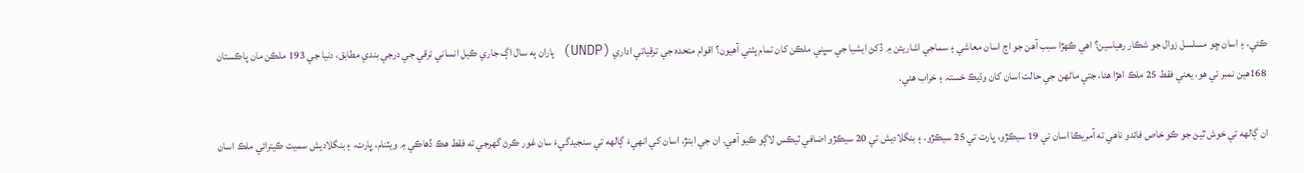ڪئي، ۽ اسان ڇو مسلسل زوال جو شڪار رهياسين؟ اهي ڪهڙا سبب آهن جو اڄ اسان معاشي ۽ سماجي اشاريئن ۾ ڏکڻ ايشيا جي سڀني ملڪن کان تمام پٺتي آهيون؟ اقوام متحده جي ترقياتي اداري (UNDP) پاران ٻه سال اڳ جاري ڪيل انساني ترقي جي درجي بندي مطابق، دنيا جي 193 ملڪن مان پاڪستان 168هين نمبر تي هو، يعني فقط 25 ملڪ اهڙا هئا، جتي ماڻهن جي حالت اسان کان وڌيڪ خستہ ۽ خراب هئي.

ان ڳالهه تي خوش ٿيڻ جو ڪو خاص فائدو ناهي ته آمريڪا اسان تي 19 سيڪڙو، ڀارت تي 25 سيڪڙو، ۽ بنگلاديش تي 20 سيڪڙو اضافي ٽيڪس لاڳو ڪيو آهي. ان جي ابتڙ، اسان کي انهيءَ ڳالهه تي سنجيدگيءَ سان غور ڪرڻ گهرجي ته فقط هڪ ڏهاڪي ۾ ويٽنام، ڀارت، ۽ بنگلاديش سميت ڪيترائي ملڪ اسان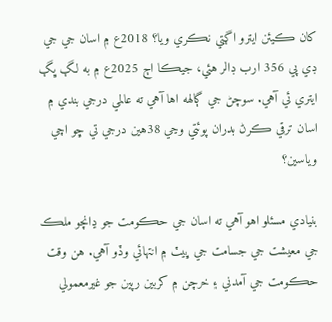کان ڪيئن ايترو اڳتي نڪري ويا؟ 2018ع ۾ اسان جي جي ڊي پي 356 ارب ڊالر هئي، جيڪا اڄ 2025ع ۾ به لڳ ڀڳ ايتري ئي آهي. سوچڻ جي ڳالهه اها آهي ته عالمي درجي بندي ۾ اسان ترقي ڪرڻ بدران پوئتي وڃي 38هين درجي تي ڇو اچي وياسين؟

بنيادي مسئلو اهو آهي ته اسان جي حڪومت جو ڍانچو ملڪ جي معيشت جي جسامت جي ڀيٽ ۾ انتهائي وڏو آهي. هن وقت حڪومت جي آمدني ۽ خرچن ۾ کربين رپين جو غيرمعمولي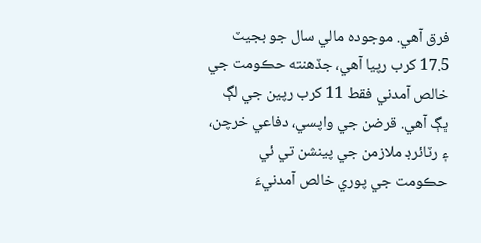فرق آهي. موجوده مالي سال جو بجيٽ 17.5 کرب رپيا آهي، جڏهنته حڪومت جي خالص آمدني فقط 11 کرب رپين جي لڳ ڀڳ آهي. قرضن جي واپسي، دفاعي خرچن، ۽ رٽائرڊ ملازمن جي پينشن تي ئي حڪومت جي پوري خالص آمدنيءَ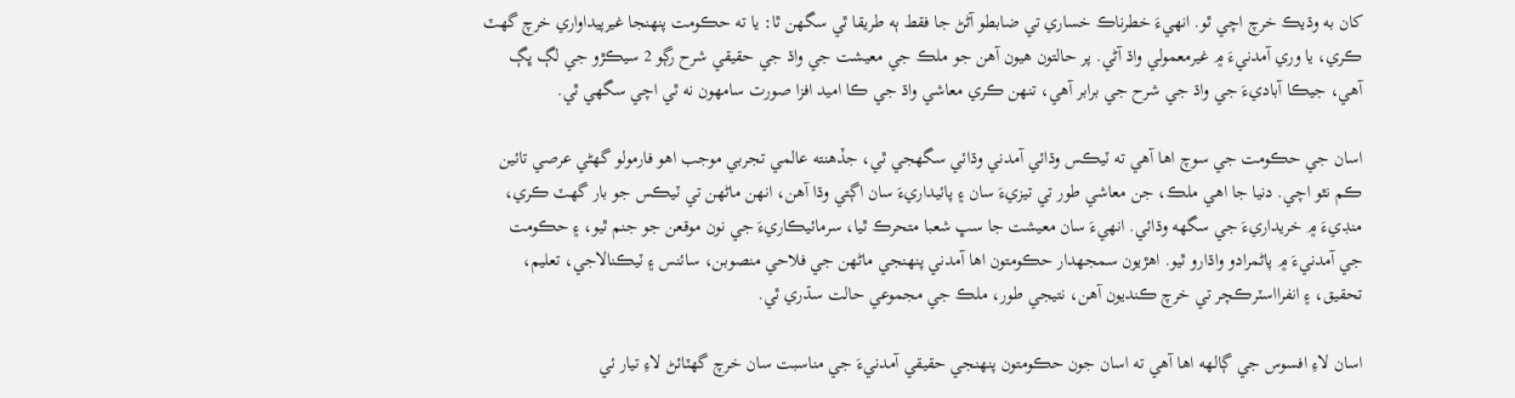کان به وڌيڪ خرچ اچي ٿو. انهيءَ خطرناڪ خساري تي ضابطو آڻڻ جا فقط ٻه طريقا ٿي سگهن ٿا: يا ته حڪومت پنهنجا غيرپيداواري خرچ گهٽ ڪري، يا وري آمدنيءَ ۾ غيرمعمولي واڌ آڻي. پر حالتون هيون آهن جو ملڪ جي معيشت جي واڌ جي حقيقي شرح رڳو 2 سيڪڙو جي لڳ ڀڳ آهي، جيڪا آباديءَ جي واڌ جي شرح جي برابر آهي، تنهن ڪري معاشي واڌ جي ڪا اميد افزا صورت سامهون نه ٿي اچي سگهي ٿي.

اسان جي حڪومت جي سوچ اها آهي ته ٽيڪس وڌائي آمدني وڌائي سگهجي ٿي، جڏهنته عالمي تجربي موجب اهو فارمولو گهڻي عرصي تائين ڪم نٿو اچي. دنيا جا اهي ملڪ، جن معاشي طور تي تيزيءَ سان ۽ پائيداريءَ سان اڳتي وڌا آهن، انهن ماڻهن تي ٽيڪس جو بار گهٽ ڪري، منڊيءَ ۾ خريداريءَ جي سگهه وڌائي. انهيءَ سان معيشت جا سڀ شعبا متحرڪ ٿيا، سرمائيڪاريءَ جي نون موقعن جو جنم ٿيو، ۽ حڪومت جي آمدنيءَ ۾ پاڻمرادو واڌارو ٿيو. اهڙيون سمجهدار حڪومتون اها آمدني پنهنجي ماڻهن جي فلاحي منصوبن، سائنس ۽ ٽيڪنالاجي، تعليم، تحقيق، ۽ انفرااسٽرڪچر تي خرچ ڪنديون آهن، نتيجي طور، ملڪ جي مجموعي حالت سڌري ٿي.

اسان لاءِ افسوس جي ڳالهه اها آهي ته اسان جون حڪومتون پنهنجي حقيقي آمدنيءَ جي مناسبت سان خرچ گهٽائڻ لاءِ تيار ئي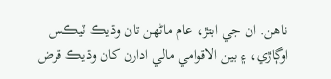ناهن. ان جي ابتڙ، عام ماڻهن تان وڌيڪ ٽيڪس اوڳاڙي، ۽ بين الاقوامي مالي ادارن کان وڌيڪ قرض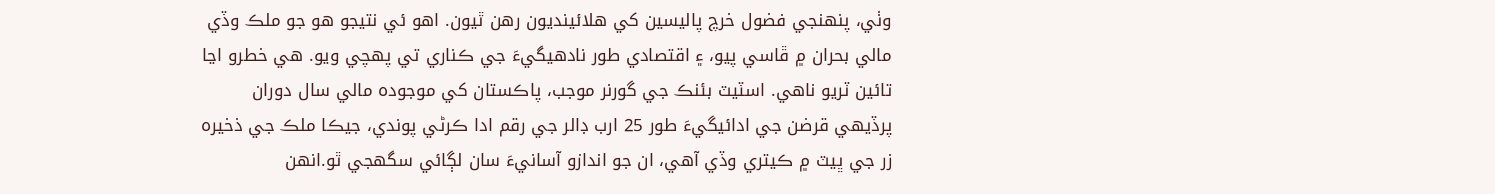وٺي، پنهنجي فضول خرچ پاليسين کي هلائينديون رهن ٿيون. اهو ئي نتيجو هو جو ملڪ وڏي مالي بحران ۾ ڦاسي پيو، ۽ اقتصادي طور نادهيگيءَ جي ڪناري تي پهچي ويو. هي خطرو اڃا تائين ٽريو ناهي. اسٽيٽ بئنڪ جي گورنر موجب، پاڪستان کي موجوده مالي سال دوران پرڏيهي قرضن جي ادائيگيءَ طور 25 ارب ڊالر جي رقم ادا ڪرڻي پوندي، جيڪا ملڪ جي ذخيره زر جي ڀيٽ ۾ ڪيتري وڏي آهي، ان جو اندازو آسانيءَ سان لڳائي سگهجي ٿو.انهن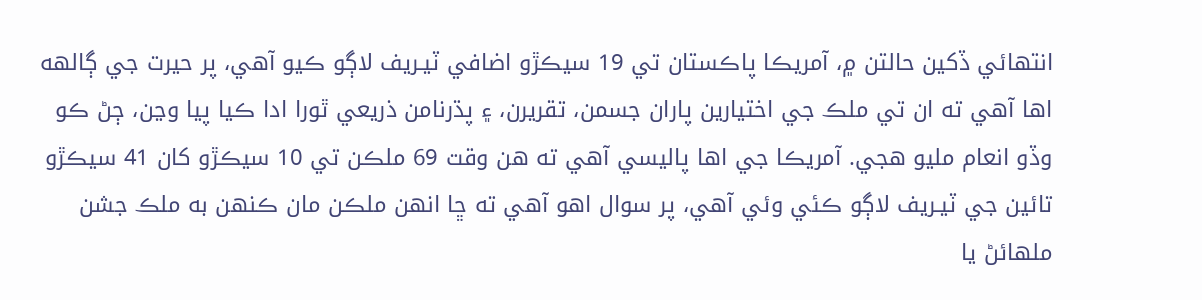انتهائي ڏکين حالتن ۾، آمريڪا پاڪستان تي 19 سيڪڙو اضافي ٽيـريف لاڳو ڪيو آهي، پر حيرت جي ڳالهه اها آهي ته ان تي ملڪ جي اختيارين پاران جسمن، تقريرن، ۽ پڌرنامن ذريعي ٿورا ادا ڪيا پيا وڃن، ڄڻ ڪو وڏو انعام مليو هجي. آمريڪا جي اها پاليسي آهي ته هن وقت 69 ملڪن تي 10 سيڪڙو کان 41 سيڪڙو تائين جي ٽيـريف لاڳو ڪئي وئي آهي، پر سوال اهو آهي ته ڇا انهن ملڪن مان ڪنهن به ملڪ جشن ملهائڻ يا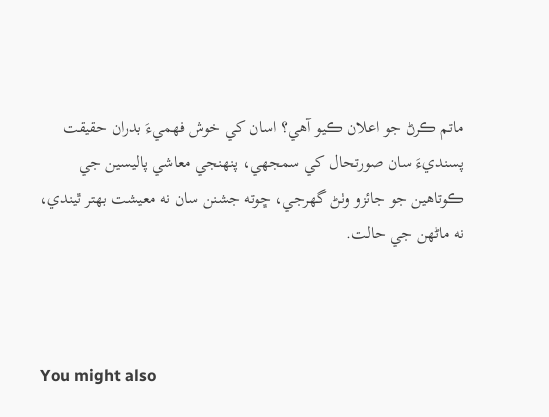ماتم ڪرڻ جو اعلان ڪيو آهي؟ اسان کي خوش فهميءَ بدران حقيقت پسنديءَ سان صورتحال کي سمجهي، پنهنجي معاشي پاليسين جي ڪوتاهين جو جائزو وٺڻ گهرجي، ڇوته جشنن سان نه معيشت بهتر ٿيندي، نه ماڻهن جي حالت.



You might also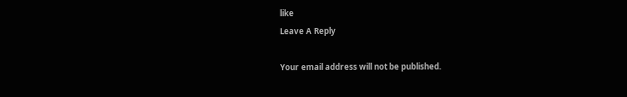like
Leave A Reply

Your email address will not be published.